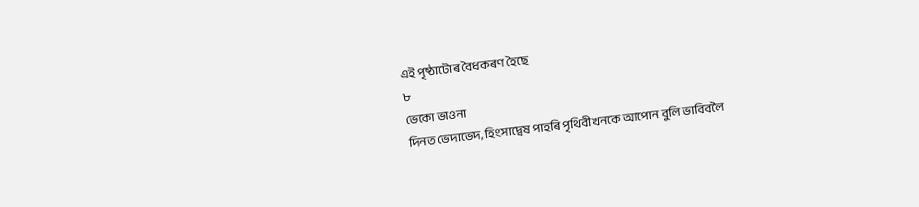এই পৃষ্ঠাটোৰ বৈধকৰণ হৈছে
৮
ভেকো ভাওনা
দিনত ভেদাভেদ, হিংসাদ্বেষ পাহৰি পৃথিবীখনকে আপোন বুলি ভাবিবলৈ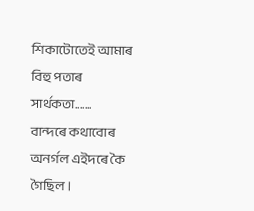শিকাটোতেই আমাৰ বিহু পতাৰ সাৰ্থকতা.......
বান্দৰে কথাবোৰ অনৰ্গল এইদৰে কৈ গৈছিল।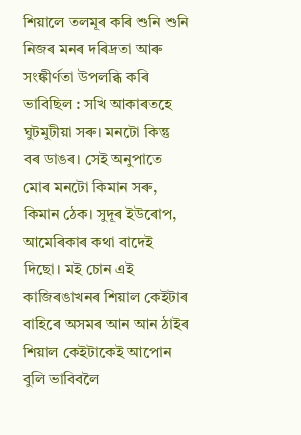শিয়ালে তলমূৰ কৰি শুনি শুনি নিজৰ মনৰ দৰিদ্ৰতা আৰু সংঙ্কীৰ্ণতা উপলব্ধি কৰি ভাবিছিল : সখি আকাৰতহে ঘুটমুটীয়া সৰু। মনটো কিন্তু বৰ ডাঙৰ। সেই অনুপাতে মোৰ মনটো কিমান সৰু, কিমান ঠেক। সুদূৰ ইউৰোপ, আমেৰিকাৰ কথা বাদেই দিছো। মই চোন এই কাজিৰঙাখনৰ শিয়াল কেইটাৰ বাহিৰে অসমৰ আন আন ঠাইৰ শিয়াল কেইটাকেই আপোন বুলি ভাবিবলৈ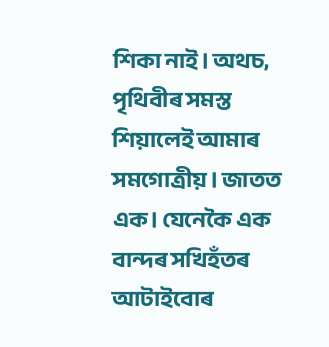শিকা নাই। অথচ, পৃথিবীৰ সমস্ত শিয়ালেই আমাৰ সমগোত্ৰীয়। জাতত এক। যেনেকৈ এক বান্দৰ সখিহঁতৰ আটাইবোৰ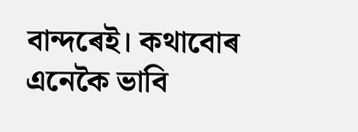বান্দৰেই। কথাবোৰ এনেকৈ ভাবি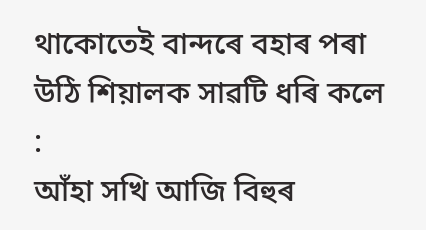থাকোতেই বান্দৰে বহাৰ পৰা উঠি শিয়ালক সাৱটি ধৰি কলে :
আঁহা সখি আজি বিহুৰ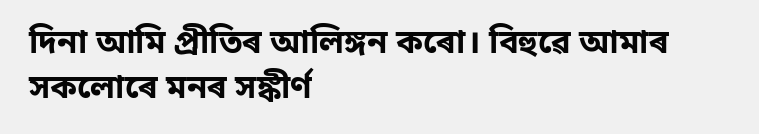দিনা আমি প্ৰীতিৰ আলিঙ্গন কৰো। বিহুৱে আমাৰ সকলোৰে মনৰ সঙ্কীৰ্ণ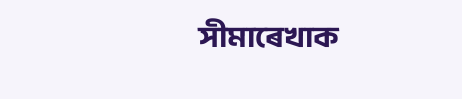সীমাৰেখাক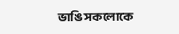ভাঙি সকলোকে